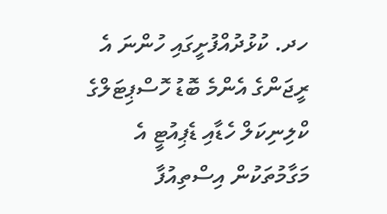ހދ. ކުޅުދުއްފުށީގައި ހުންނަ އެ ރީޖަންގެ އެންމެ ބޮޑު ހޮސްޕިޓަލްގެ ކްލިނިކަލް ހެޑާއި ޑެޕިއުޓީ އެ މަގާމުތަކުން އިސްތިއުފާ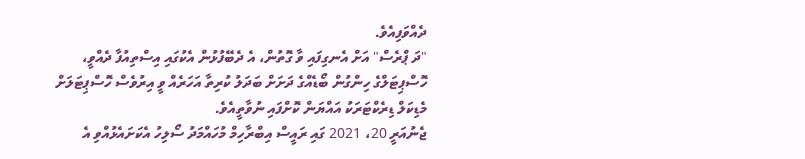ދެއްވަފިއެވެ.
"ދަ ޕްރެސް" އަށް އެނގިފައި ވާ ގޮތުން، އެ ދެބޭފުޅުން އެކުގައި އިސްތިއުފާ ދެއްވީ، ހޮސްޕިޓަލްގެ ހިންގުން ބޯޑެއްގެ ދަށަށް ބަދަލު ކުރިތާ އަހަރެއް ވީ އިރުވެސް ހޮސްޕިޓަލަށް މެޑިކަލް ޑިރެކްޓަރަކު އައްޔަން ކޮށްފައި ނުވާތީއެވެ.
ޖެނުއަރީ 20، 2021 ގައި ރައީސް އިބްރާހިމް މުހައްމަދު ސޯލިހު އެކަށައެޅުއްވި އެ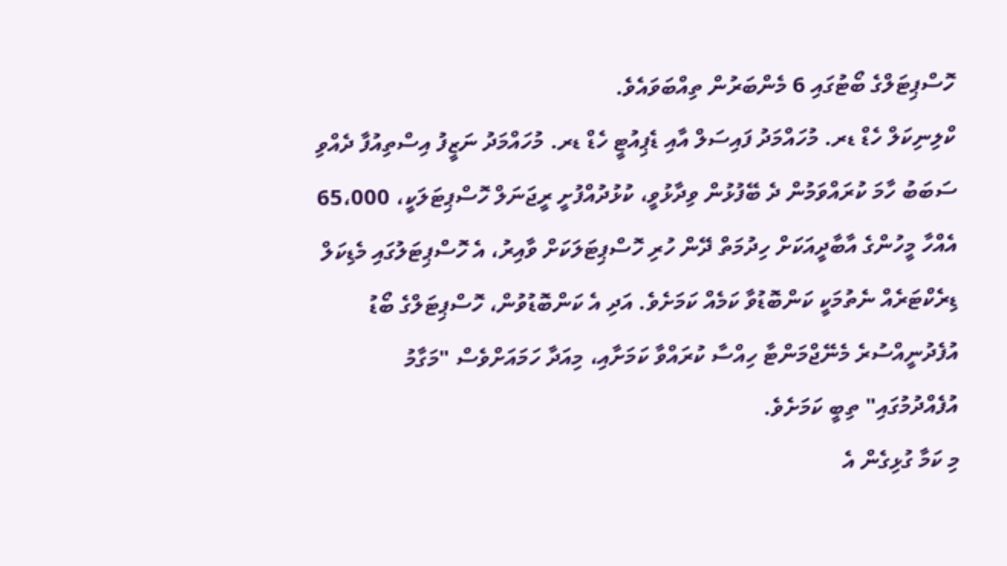ހޮސްޕިޓަލްގެ ބޯޓުގައި 6 މެންބަރުން ތިއްބަވައެވެ.
ކްލިނިކަލް ހެޑް ޑރ. މުހައްމަދު ފައިސަލް އާއި ޑެޕިއުޓީ ހެޑް ޑރ. މުހައްމަދު ނަޒީފު އިސްތިއުފާ ދެއްވި ސަބަބު ހާމަ ކުރައްވަމުން ދެ ބޭފުޅުން ވިދާޅުވީ، ކުޅުދުއްފުށީ ރީޖަނަލް ހޮސްޕިޓަލަކީ، 65،000 އެއްހާ މީހުންގެ އާބާދީއަކަށް ހިދުމަތް ދޭން ހުރި ހޮސްޕިޓަލަކަށް ވާއިރު، އެ ހޮސްޕިޓަލުގައި މެޑިކަލް ޑިރެކްޓަރެއް ނެތުމަކީ ކަންބޮޑުވާ ކަމެއް ކަމަށެވެ. އަދި އެ ކަންބޮޑުވުން، ހޮސްޕިޓަލްގެ ބޯޑު އުފެދުނީއްސުރެ މެނޭޖްމަންޓާ ހިއްސާ ކުރައްވާ ކަމަށާއި، މިއަދާ ހަމައަށްވެސް "މަގާމު އުފެއްދުމުގައި" ތިބީ ކަމަށެވެ.
މި ކަމާ ގުޅިގެން އެ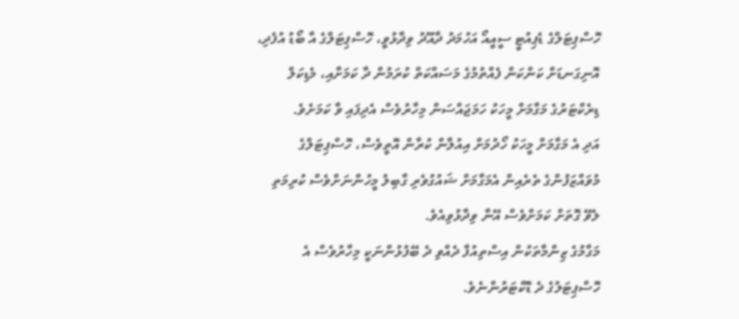ހޮސްޕިޓަލްގެ ޑެޕިއުޓީ ސީއީއޯ އަހުމަދު ދާއޫދު ވިދާޅުވީ، ހޮސްޕިޓަލްގެ އާ ބޯޑު އުފެދި، އޮނިގަނޑަށް ކަންކަން ފެއްތުމުގެ މަސައްކަތް ކުރަމުން ދާ ކަމަށާއި، މެޑިކަލް ޑިރެކްޓަރުގެ މަގާމަށް މީހަކު ހަމަޖައްސަން މިހާރުވެސް އެދިފައި ވާ ކަމަށެވެ.
އަދި އެ މަގާމަށް މީހަކު ހޯދުމަށް އިއުލާން ކުރާން އޮތީވެސް، ހޮސްޕިޓަލްގެ މުވައްޒަފުންގެ ތެރެއިން އެމަގާމަށް ޝައުގުވެރި ގާބިލު މީހުންނަށްވެސް ކުރިމަތި ލެވޭ ގޮތަށް ކަމަށްވެސް އޭނާ ވިދާޅުވިއެވެ.
މަގާމުގެ ޒިންމާތަކުން އިސްތިއުފާ ދެއްވި ދެ ބޭފުޅުންނަކީ މިހާރުވެސް އެ ހޮސްޕިޓަލުގެ ދެ ޑޮކްޓަރުންނެވެ.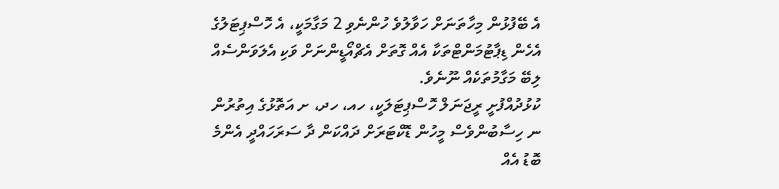އެ ބޭފުޅުން މިހާތަނަށް ހަވާލުވެ ހުންނެވި 2 މަގާމަކީ، އެ ހޮސްޕިޓަލުގެ އެހެން ޑިޕާޓުމަންޓްތަކާ އެއް ގޮތަށް އެޗްއޯޑީންނަށް ވަކި އެލަވަންސެއް ލިބޭ މަގާމުތަކެއް ނޫނެވެ.
ކުޅުދުއްފުށީ ރީޖަނަލް ހޮސްޕިޓަލަކީ، ހއ، ހދ، ށ އަތޮޅުގެ އިތުރުން ނ ހިސާބުންވެސް މީހުން ޑޮކްޓަރަށް ދައްކަން ދާ ސަރަހައްދީ އެންމެ ބޮޑު އެއް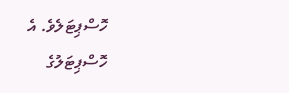ހޮސްޕިޓަލެވެ. އެ ހޮސްޕިޓަލުގެ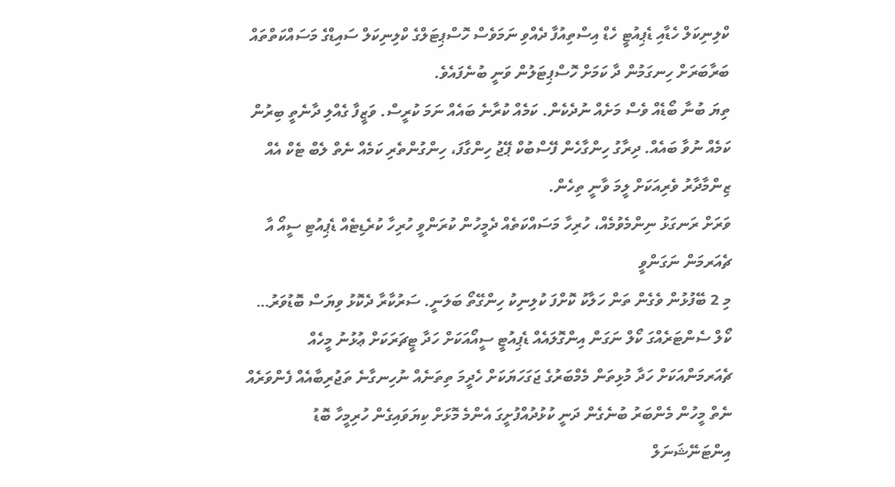ކްލިނިކަލް ހެޑާއި ޑެޕިއުޓީ ހެޑް އިސްތިއުފާ ދެއްވި ނަމަވެސް ހޮސްޕިޓަލްގެ ކްލިނިކަލް ސައިޑްގެ މަސައްކަތްތައް ބަރާބަރަށް ހިނގަމުން ދާ ކަމަށް ހޮސްޕިޓަލުން ވަނީ ބުނެފައެވެ.
ތިޔަ ބުނާ ބޯޑެއް ވެސް މަށެއް ނުދެކެން. ކަމެއް ކުރާނެ ބައެއް ނަމަ ކުރީސް. ވަޒީފާ ގެއްލި ދާނެތީ ބިރުން ކަމެއް ނުވާ ބައެއް. ދިރާގު ހިންގާހެން ފޭސްބުކް ޕޭޖު ހިންގާފަ، ހިންގުންތެރި ކަމެއް ނެތް ލެބް ޓެކް އެއް ޒިންމާދާރު ވެރިއަކަށް ލީމަ ވާނީ ތިހެން.
ވަރަށް ރަނގަޅު ނިންމެވުމެއް، ހުރިހާ މަސައްކަތެއް ދެމީހުން ކުރަންވީ ހުރިހާ ކުރެޑިޓެއް ޑެޕިއުޓި ސީއޯ އާ ޗެއަރމަން ނަގަންވީ
މި 2 ބޭފުޅުން ވެގެން ތަން ހަލާކު ކޮށްފަ ކުލިނިކު ހިންގޭތޯ ބަލަނީ. ސަރުކާރާ ދެކޮޅު ވިޔަސް ބޮޑުވަރު…
ކޯލް ސެންޓަރެއްގަ ކޯލް ނަގަން އިންގޮލައެއް ޑެޕިއުޓީ ސީއޯއަކަށް ހަދާ ޓީޗަރަކަށް ޢުޅުނު މީހެއް ޗެއަރމަންއަކަށް ހަދާ މުޅިތަން މެމްބަރުގެ ޖަގަހަޔަކަށް ހެދީމަ ތިތަނެއް ނުހިނގާނެ ތަޖުރިބާއެއް ފެންވަރެއް ނެތް މީހުން މެންބަރު ބުނެގެން ދަނީ ކުޅުދުއްފުށީގަ އެންމެ މޮޅަށް ކިޔަވައިގެން ހުރިމީހާ ބޮޑު އިންޓަނޭޝަނަލް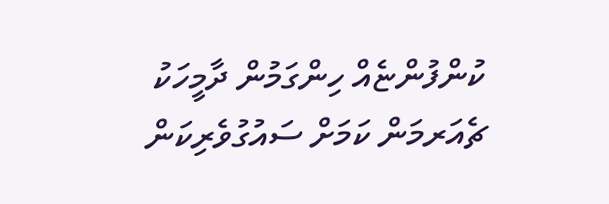ކުންފުންޏެއް ހިންގަމުން ދާމީހަކު ޗެއަރމަން ކަމަށް ސައުގުވެރިކަން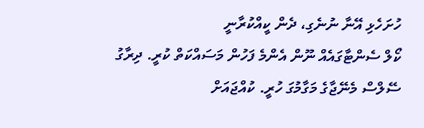ހުށަހެޅި އޭނާ ނުނެގި، ދެން ކީއްކުރާނީ
ކޯލް ސެންޓާގައެއް ނޫން އެންމެ ފަހުން މަސައްކަތް ކުރީ. ދިރާގު ސޭލްސް މެނޭޖާގެ މަގާމުގަ ހުރީ. ކުއްޖައަށް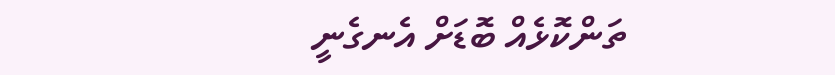ތަންކޮޅެއް ބޮޑަށް އެނގެނީ